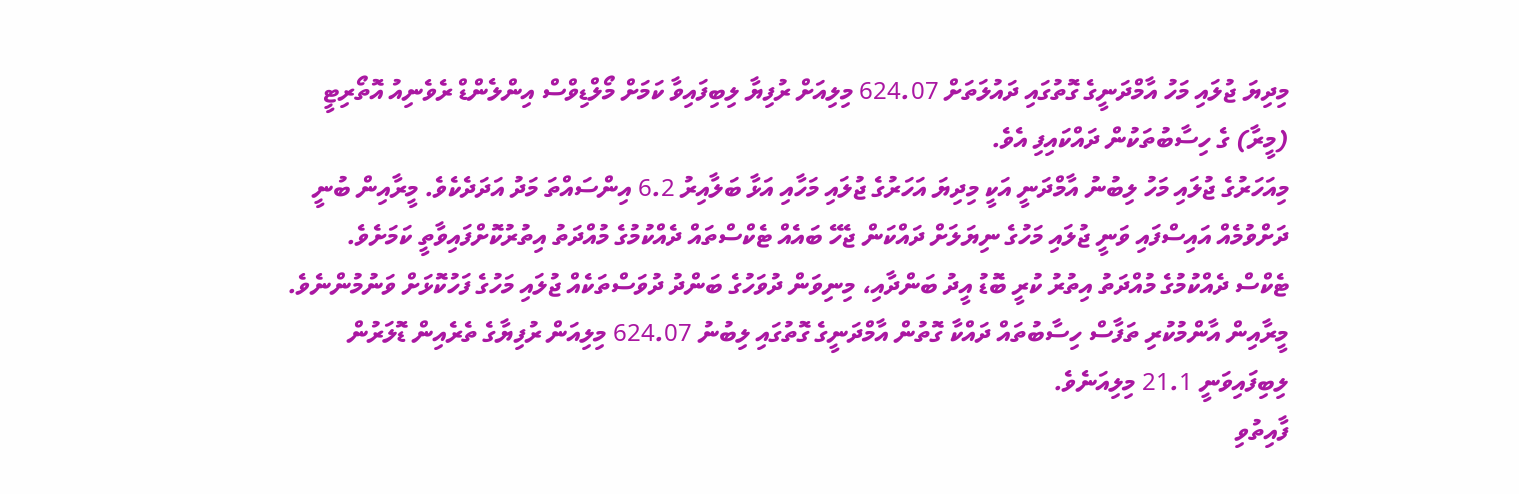މިދިޔަ ޖުލައި މަހު އާމްދަނީގެ ގޮތުގައި ދައުލަތަށް 624.07 މިލިއަށް ރުފިޔާ ލިބިފައިވާ ކަމަށް މޯލްޑިވްސް އިންލެންޑް ރެވެނިއު އޮތޯރިޓީ (މީރާ) ގެ ހިސާބުތަކުން ދައްކައިފި އެވެ.
މިއަހަރުގެ ޖުލައި މަހު ލިބުނު އާމްދަނީ އަކީ މިދިޔަ އަހަރުގެ ޖުލައި މަހާއި އަޅާ ބަލާއިރު 6.2 އިންސައްތަ މަދު އަދަދެކެވެ. މީރާއިން ބުނީ ދަށްވުމެއް އައިސްފައި ވަނީ ޖުލައި މަހުގެ ނިޔަލަށް ދައްކަން ޖެހޭ ބައެއް ޓެކްސްތައް ދެއްކުމުގެ މުއްދަތު އިތުރުކޮށްފައިވާތީ ކަމަށެވެ.
ޓެކްސް ދެއްކުމުގެ މުއްދަތު އިތުރު ކުރީ ބޮޑު އީދު ބަންދާއި، މިނިވަން ދުވަހުގެ ބަންދު ދުވަސްތަކެއް ޖުލައި މަހުގެ ފަހުކޮޅަށް ވަނުމުންނެވެ.
މީރާއިން އާންމުކުރި ތަފާސް ހިސާބުތައް ދައްކާ ގޮތުން އާމްދަނީގެ ގޮތުގައި ލިބުނު 624.07 މިލިއަން ރުފިޔާގެ ތެރެއިން ޑޮލަރުން ލިބިފައިވަނީ 21.1 މިލިއަނެވެ.
ފާއިތުވި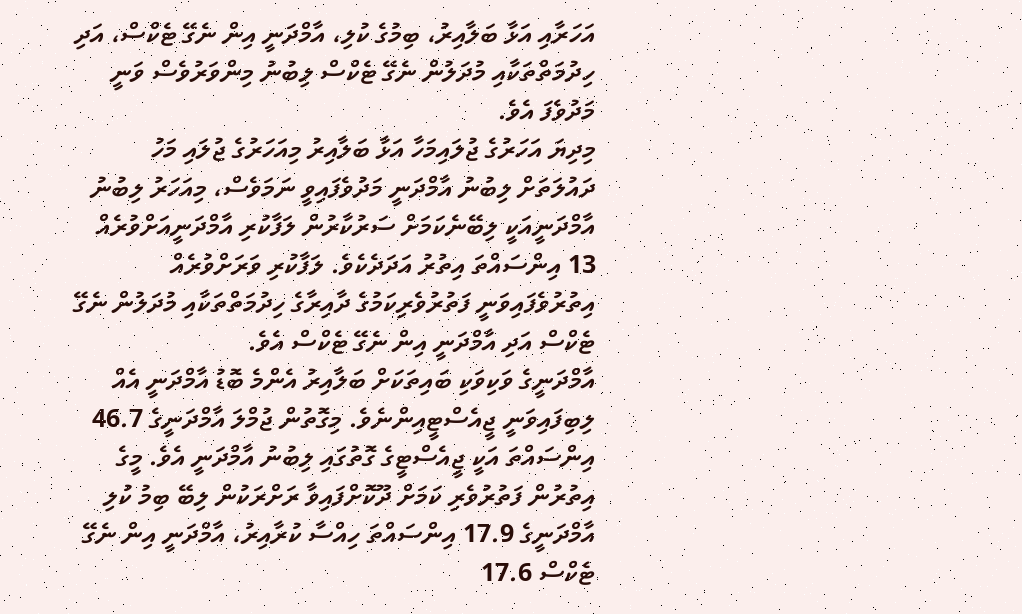އަހަރާއި އަޅާ ބަލާއިރު، ބިމުގެ ކުލި، އާމްދަނީ އިން ނެގޭ ޓެކްސް، އަދި ހިދުމަތްތަކާއި މުދަލުން ނެގޭ ޓެކްސް ލިބުނު މިންވަރުވެސް ވަނީ މަދުވެފަ އެވެ.
މިދިޔަ އަހަރުގެ ޖުލައިމަހާ އަޅާ ބަލާއިރު މިއަހަރުގެ ޖުލައި މަހު ދައުލަތަށް ލިބުނު އާމްދަނީ މަދުވެފައިވީ ނަމަވެސް، މިއަހަރު ލިބުނު އާމްދަނީއަކީ ލިބޭނެކަމަށް ސަރުކާރުން ލަފާކުރި އާމްދަނީއަށްވުރެއް 13 އިންސައްތަ އިތުރު އަދަދެކެވެ. ލަފާކުރި ވަރަށްވުރެއް އިތުރުވެފައިވަނީ ފަތުރުވެރިކަމުގެ ދާއިރާގެ ހިދުމަތްތަކާއި މުދަލުން ނެގޭ ޓެކްސް އަދި އާމްދަނީ އިން ނެގޭ ޓެކްސް އެވެ.
އާމްދަނީގެ ވަކިވަކި ބައިތަކަށް ބަލާއިރު އެންމެ ބޮޑު އާމްދަނީ އެއް ލިބިފައިވަނީ ޖީއެސްޓީއިންނެވެ. މިގޮތުން ޖުމްލަ އާމްދަނީގެ 46.7 އިންސައްތަ އަކީ ޖީއެސްޓީގެ ގޮތުގައި ލިބުނު އާމްދަނީ އެވެ. މީގެ އިތުރުން ފަތުރުވެރި ކަމަށް ދޫކޮށްފައިވާ ރަށްރަކުން ލިބޭ ބިމު ކުލި އާމްދަނީގެ 17.9 އިންސައްތަ ހިއްސާ ކުރާއިރު، އާމްދަނީ އިން ނެގޭ ޓެކްސް 17.6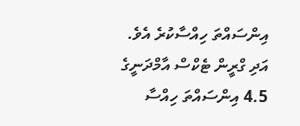އިންސައްތަ ހިއްސާކުރެ އެވެ. އަދި ގްރީން ޓެކްސް އާމްދަނީގެ 4.5 އިންސައްތަ ހިއްސާ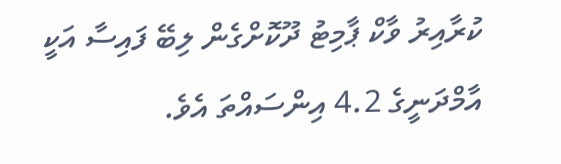ކުރާއިރު ވާކް ޕާމިޓު ދޫކޮށްގެން ލިބޭ ފައިސާ އަކީ އާމްދަނީގެ 4.2 އިންސައްތަ އެވެ.